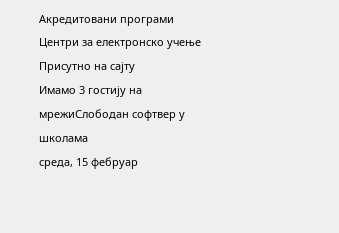Акредитовани програми
Центри за електронско учење
Присутно на сајту
Имамо 3 гостију на мрежиСлободан софтвер у школама
среда, 15 фебруар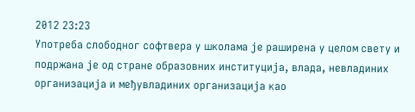2012 23:23
Употреба слободног софтвера у школама је раширена у целом свету и подржана је од стране образовних институција, влада, невладиних организација и међувладиних организација као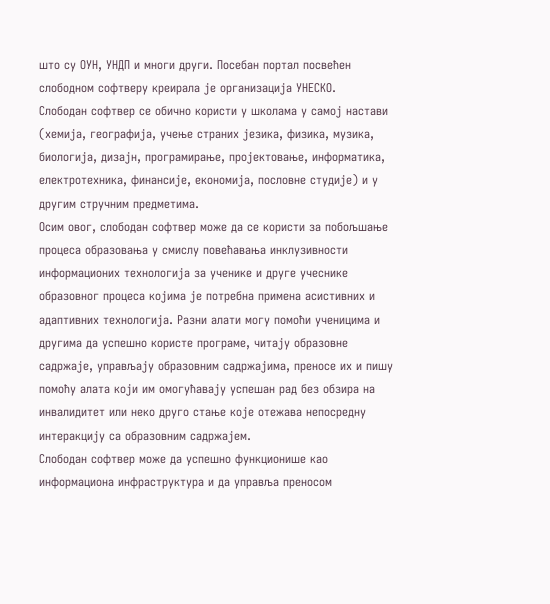што су ОУН, УНДП и многи други. Посебан портал посвећен слободном софтверу креирала је организација УНЕСКО.
Слободан софтвер се обично користи у школама у самој настави (хемија, географија, учење страних језика, физика, музика, биологија, дизајн, програмирање, пројектовање, информатика, електротехника, финансије, економија, пословне студије) и у другим стручним предметима.
Осим овог, слободан софтвер може да се користи за побољшање процеса образовања у смислу повећавања инклузивности информационих технологија за ученике и друге учеснике образовног процеса којима је потребна примена асистивних и адаптивних технологија. Разни алати могу помоћи ученицима и другима да успешно користе програме, читају образовне садржаје, управљају образовним садржајима, преносе их и пишу помоћу алата који им омогућавају успешан рад без обзира на инвалидитет или неко друго стање које отежава непосредну интеракцију са образовним садржајем.
Слободан софтвер може да успешно функционише као информациона инфраструктура и да управља преносом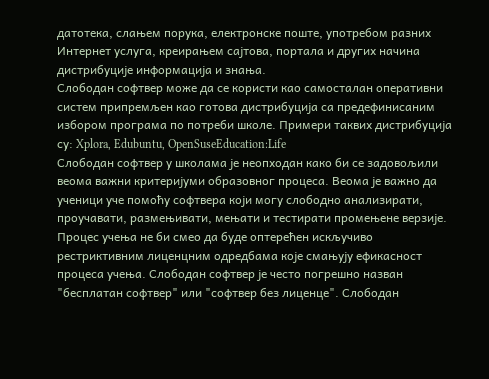датотека, слањем порука, електронске поште, употребом разних Интернет услуга, креирањем сајтова, портала и других начина дистрибуције информација и знања.
Слободан софтвер може да се користи као самосталан оперативни систем припремљен као готова дистрибуција са предефинисаним избором програма по потреби школе. Примери таквих дистрибуција су: Xplora, Edubuntu, OpenSuseEducation:Life
Слободан софтвер у школама је неопходан како би се задовољили веома важни критеријуми образовног процеса. Веома је важно да ученици уче помоћу софтвера који могу слободно анализирати, проучавати, размењивати, мењати и тестирати промењене верзије. Процес учења не би смео да буде оптерећен искључиво рестриктивним лиценцним одредбама које смањују ефикасност процеса учења. Слободан софтвер је често погрешно назван "бесплатан софтвер" или "софтвер без лиценце". Слободан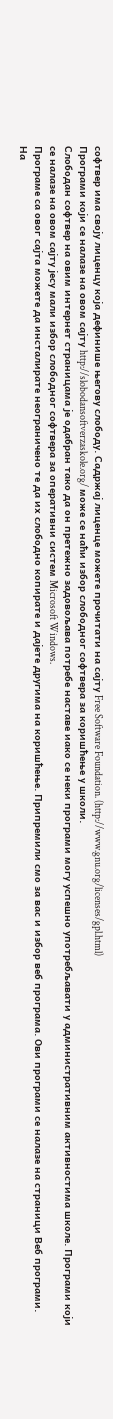софтвер има своју лиценцу која дефинише његову слободу. Садржај лиценце можете прочитати на сајту Free Software Foundation. (http://www.gnu.org/licenses/gpl.html)
Програми који се налазе на овом сајту http://slobodansoftverzaskole.org/ може се наћи избор слободног софтвера за коришћење у школи.
Слободан софтвер на овим интернет страницама је одабран тако да он претежно задовољава потребе наставе иако се неки програми могу успешно употребљавати у административним активностима школе. Програми који се налазе на овом сајту јесу мали избор слободног софтвера за оперативни систем Microsoft Windows.
Програме са овог сајта можете да инсталирате неограничено те да их слободно копирате и дајете другима на коришћење. Припремили смо за вас и избор веб програма. Ови програми се налазе на страници Веб програми.
На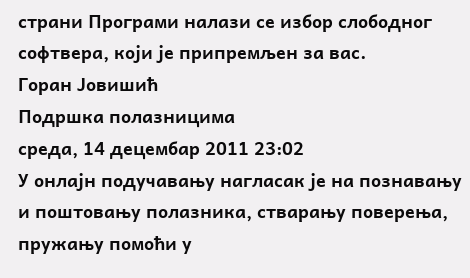страни Програми налази се избор слободног софтвера, који је припремљен за вас.
Горан Јовишић
Подршка полазницима
среда, 14 децембар 2011 23:02
У онлајн подучавању нагласак је на познавању и поштовању полазника, стварању поверења, пружању помоћи у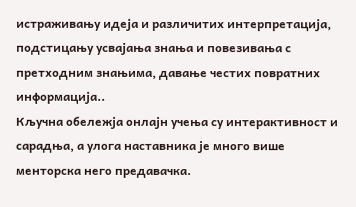истраживању идеја и различитих интерпретација, подстицању усвајања знања и повезивања с претходним знањима, давање честих повратних информација..
Кључна обележја онлајн учења су интерактивност и сарадња, а улога наставника је много више менторска него предавачка.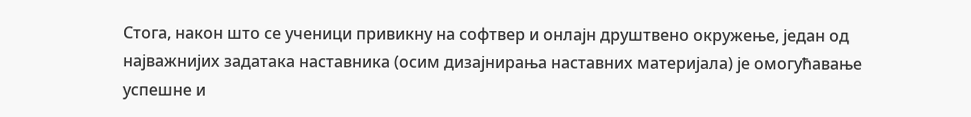Стога, након што се ученици привикну на софтвер и онлајн друштвено окружење, један од најважнијих задатака наставника (осим дизајнирања наставних материјала) је омогућавање успешне и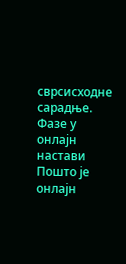сврсисходне сарадње.
Фазе у онлајн настави
Пошто је онлајн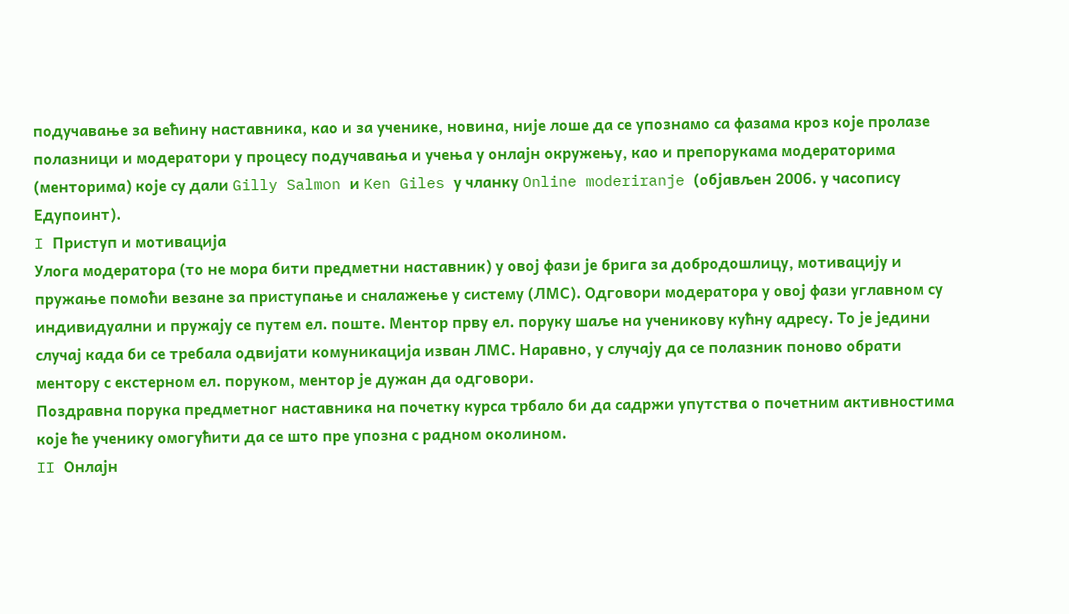подучавање за већину наставника, као и за ученике, новина, није лоше да се упознамо са фазама кроз које пролазе полазници и модератори у процесу подучавања и учења у онлајн окружењу, као и препорукама модераторима (менторима) које су дали Gilly Salmon и Ken Giles у чланку Online moderiranje (објављен 2006. у часопису Едупоинт).
I Приступ и мотивација
Улога модератора (то не мора бити предметни наставник) у овој фази је брига за добродошлицу, мотивацију и пружање помоћи везане за приступање и сналажење у систему (ЛМС). Одговори модератора у овој фази углавном су индивидуални и пружају се путем ел. поште. Ментор прву ел. поруку шаље на ученикову кућну адресу. То је једини случај када би се требала одвијати комуникација изван ЛМС. Наравно, у случају да се полазник поново обрати ментору с екстерном ел. поруком, ментор је дужан да одговори.
Поздравна порука предметног наставника на почетку курса трбало би да садржи упутства о почетним активностима које ће ученику омогућити да се што пре упозна с радном околином.
II Онлајн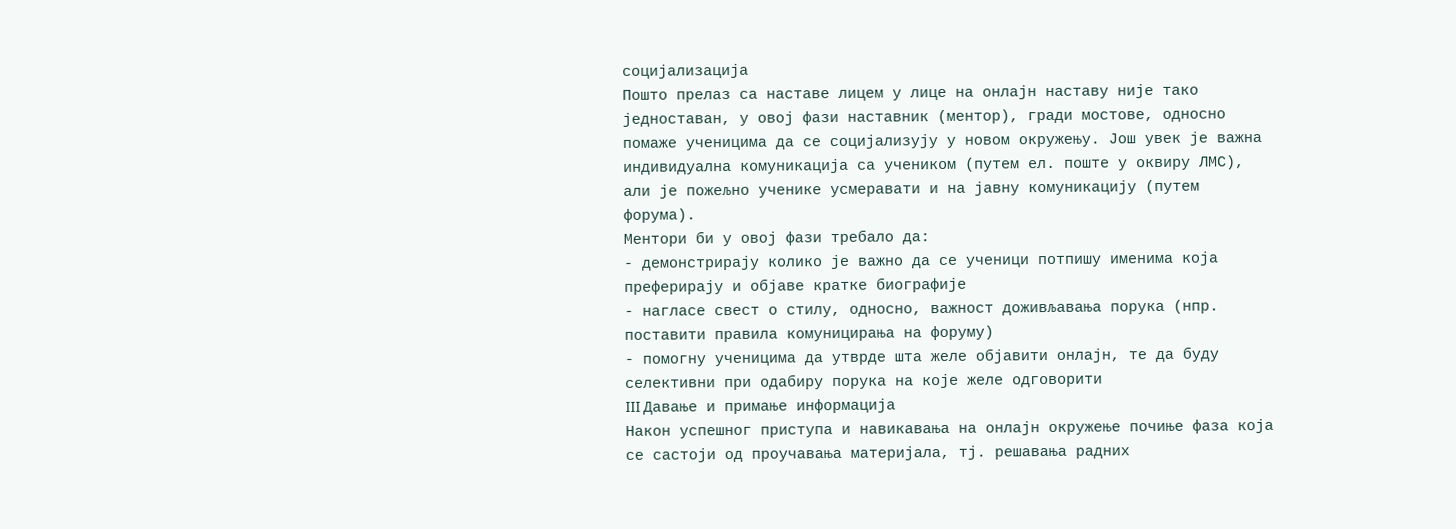социјализација
Пошто прелаз са наставе лицем у лице на онлајн наставу није тако једноставан, у овој фази наставник (ментор), гради мостове, односно помаже ученицима да се социјализују у новом окружењу. Још увек је важна индивидуална комуникација са учеником (путем ел. поште у оквиру ЛМС), али је пожељно ученике усмеравати и на јавну комуникацију (путем форума).
Ментори би у овој фази требало да:
- демонстрирају колико је важно да се ученици потпишу именима која преферирају и објаве кратке биографије
- нагласе свест о стилу, односно, важност доживљавања порука (нпр. поставити правила комуницирања на форуму)
- помогну ученицима да утврде шта желе објавити онлајн, те да буду селективни при одабиру порука на које желе одговорити
III Давање и примање информација
Након успешног приступа и навикавања на онлајн окружење почиње фаза која се састоји од проучавања материјала, тј. решавања радних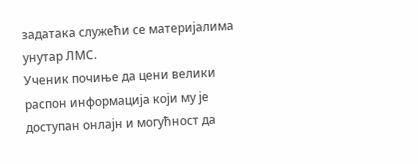задатака служећи се материјалима унутар ЛМС.
Ученик почиње да цени велики распон информација који му је доступан онлајн и могућност да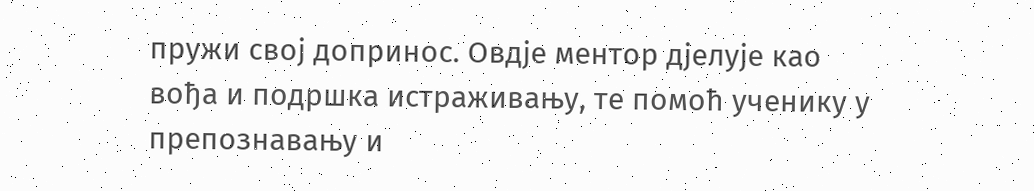пружи свој допринос. Овдје ментор дјелује као вођа и подршка истраживању, те помоћ ученику у препознавању и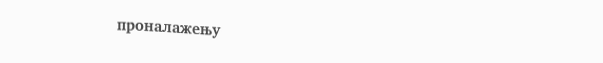проналажењу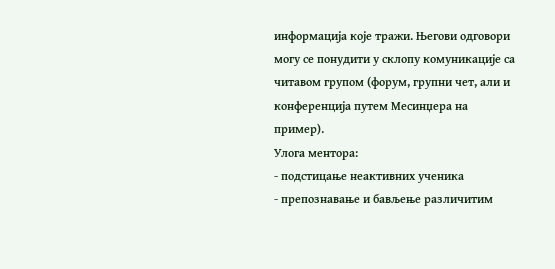информација које тражи. Његови одговори могу се понудити у склопу комуникације са читавом групом (форум, групни чет, али и конференција путем Месинџера на пример).
Улога ментора:
- подстицање неактивних ученика
- препознавање и бављење различитим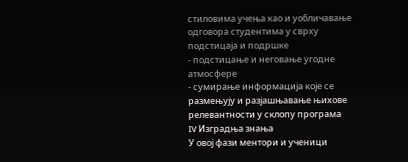стиловима учења као и уобличавање одговора студентима у сврху подстицаја и подршке
- подстицање и неговање угодне атмосфере
- сумирање информација које се размењују и разјашњавање њихове релевантности у склопу програма
IV Изградња знања
У овој фази ментори и ученици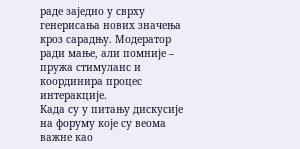раде заједно у сврху генерисања нових значења кроз сарадњу. Модератор ради мање, али помније – пружа стимуланс и координира процес интеракције.
Када су у питању дискусије на форуму које су веома важне као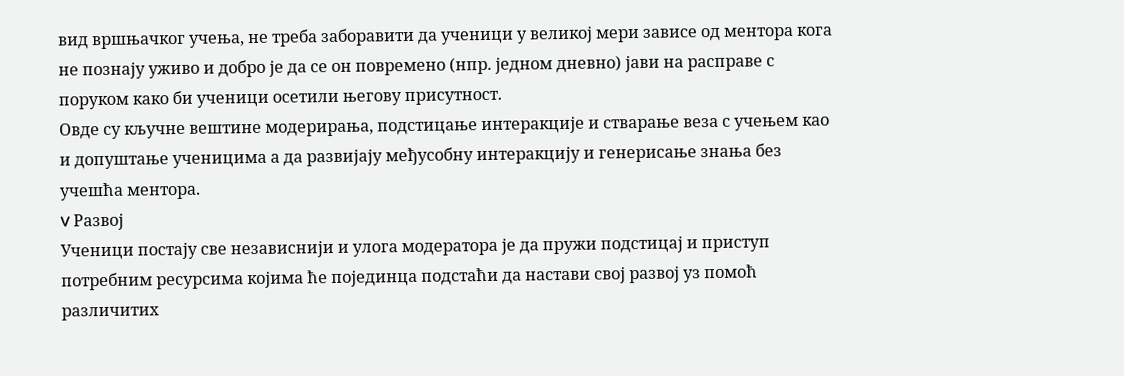вид вршњачког учења, не треба заборавити да ученици у великој мери зависе од ментора кога не познају уживо и добро је да се он повремено (нпр. једном дневно) јави на расправе с поруком како би ученици осетили његову присутност.
Овде су кључне вештине модерирања, подстицање интеракције и стварање веза с учењем као и допуштање ученицима а да развијају међусобну интеракцију и генерисање знања без учешћа ментора.
V Развој
Ученици постају све независнији и улога модератора је да пружи подстицај и приступ потребним ресурсима којима ће појединца подстаћи да настави свој развој уз помоћ различитих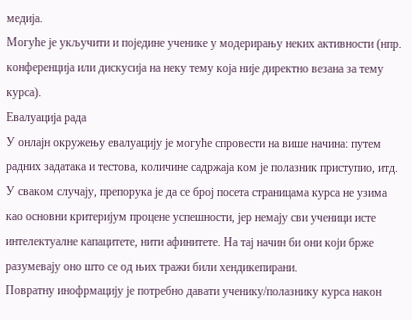медија.
Могуће је укључити и поједине ученике у модерирању неких активности (нпр. конференција или дискусија на неку тему која није директно везана за тему курса).
Евалуација рада
У онлајн окружењу евалуацију је могуће спровести на више начина: путем радних задатака и тестова, количине садржаја ком је полазник приступио, итд. У сваком случају, препорука је да се број посета страницама курса не узима као основни критеријум процене успешности, јер немају сви ученици исте интелектуалне капацитете, нити афинитете. На тај начин би они који брже разумевају оно што се од њих тражи били хендикепирани.
Повратну инофрмацију је потребно давати ученику/полазнику курса након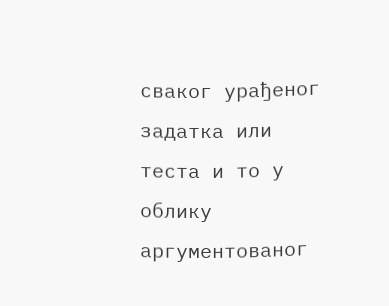сваког урађеног задатка или теста и то у облику аргументованог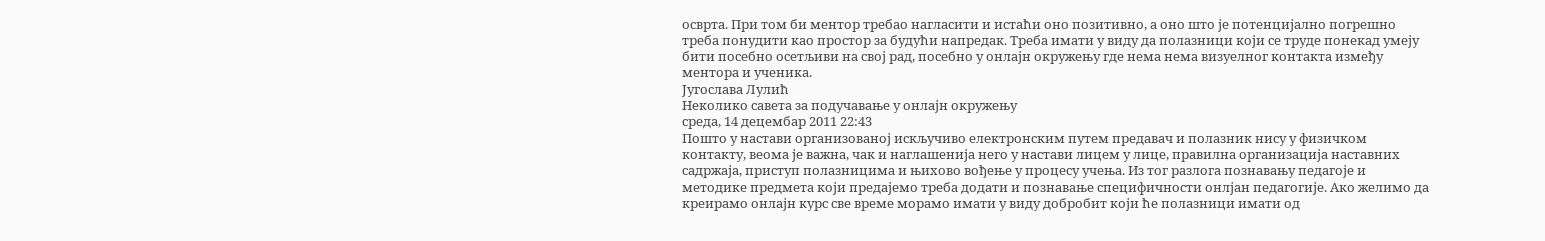осврта. При том би ментор требао нагласити и истаћи оно позитивно, а оно што је потенцијално погрешно треба понудити као простор за будући напредак. Треба имати у виду да полазници који се труде понекад умеју бити посебно осетљиви на свој рад, посебно у онлајн окружењу где нема нема визуелног контакта између ментора и ученика.
Југослава Лулић
Неколико савета за подучавање у онлајн окружењу
среда, 14 децембар 2011 22:43
Пошто у настави организованој искључиво електронским путем предавач и полазник нису у физичком контакту, веома је важна, чак и наглашенија него у настави лицем у лице, правилна организација наставних садржаја, приступ полазницима и њихово вођење у процесу учења. Из тог разлога познавању педагоје и методике предмета који предајемо треба додати и познавање специфичности онлјан педагогије. Ако желимо да креирамо онлајн курс све време морамо имати у виду добробит који ће полазници имати од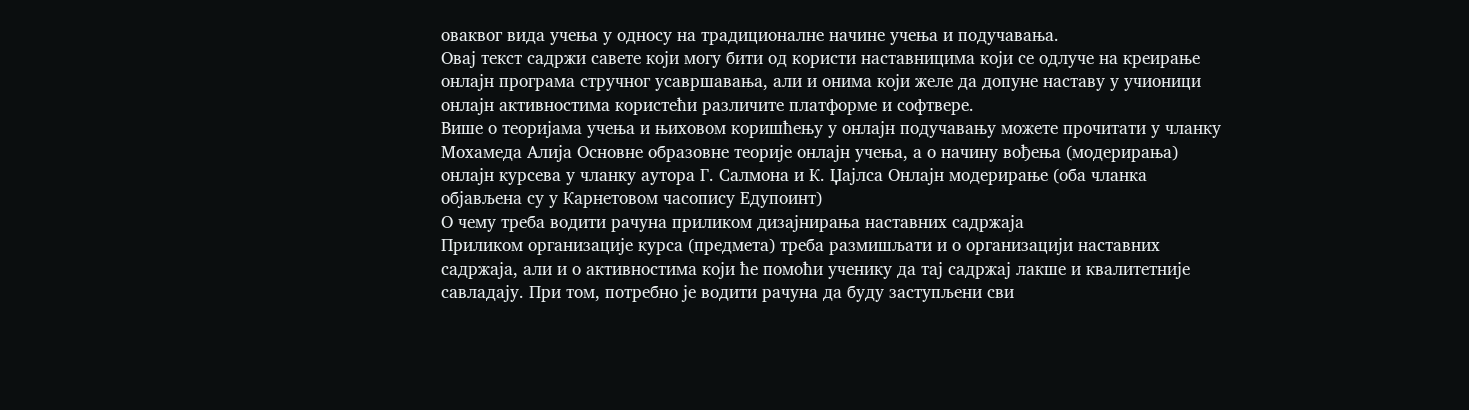оваквог вида учења у односу на традиционалне начине учења и подучавања.
Овај текст садржи савете који могу бити од користи наставницима који се одлуче на креирање онлајн програма стручног усавршавања, али и онима који желе да допуне наставу у учионици онлајн активностима користећи различите платформе и софтвере.
Више о теоријама учења и њиховом коришћењу у онлајн подучавању можете прочитати у чланку Мохамеда Алија Основне образовне теорије онлајн учења, а о начину вођења (модерирања) онлајн курсева у чланку аутора Г. Салмона и К. Џајлса Онлајн модерирање (оба чланка објављена су у Карнетовом часопису Едупоинт)
О чему треба водити рачуна приликом дизајнирања наставних садржаја
Приликом организације курса (предмета) треба размишљати и о организацији наставних садржаја, али и о активностима који ће помоћи ученику да тај садржај лакше и квалитетније савладају. При том, потребно је водити рачуна да буду заступљени сви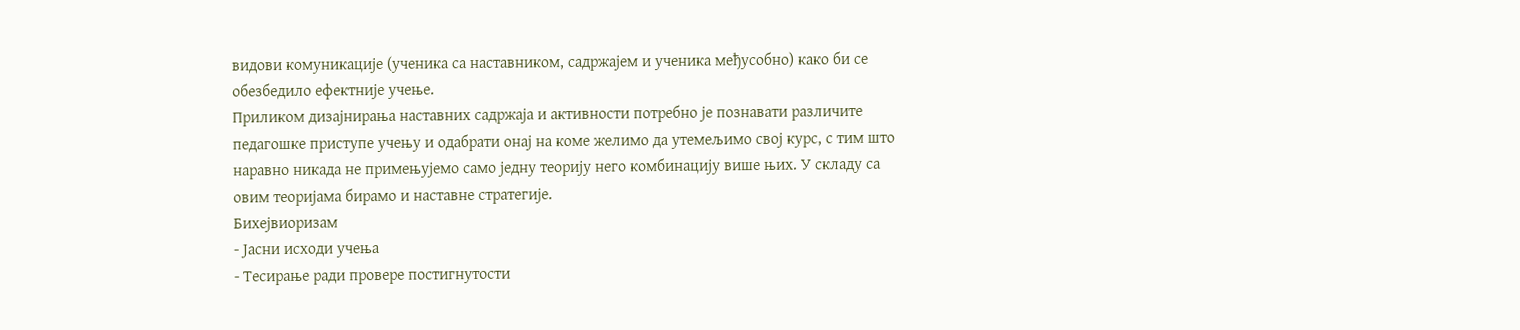видови комуникације (ученика са наставником, садржајем и ученика међусобно) како би се обезбедило ефектније учење.
Приликом дизајнирања наставних садржаја и активности потребно је познавати различите педагошке приступе учењу и одабрати онај на коме желимо да утемељимо свој курс, с тим што наравно никада не примењујемо само једну теорију него комбинацију више њих. У складу са овим теоријама бирамо и нaставне стратегије.
Бихејвиoризам
- Јасни исходи учења
- Тесирање ради провере постигнутости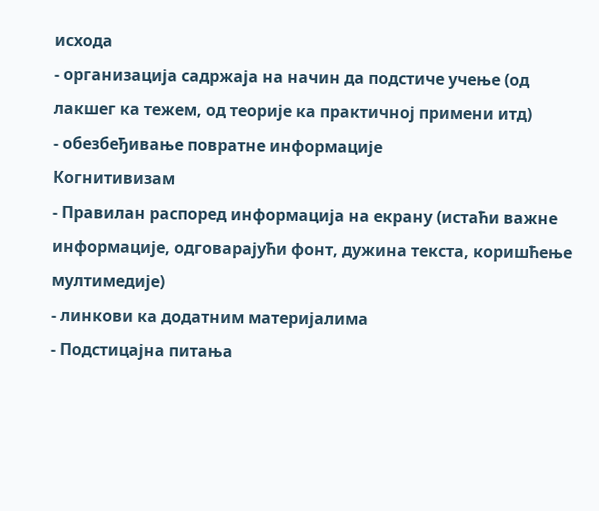исхода
- организација садржаја на начин да подстиче учење (од лакшег ка тежем, од теорије ка практичној примени итд)
- обезбеђивање повратне информације
Когнитивизам
- Правилан распоред информација на екрану (истаћи важне информације, одговарајући фонт, дужина текста, коришћење мултимедије)
- линкови ка додатним материјалима
- Подстицајна питања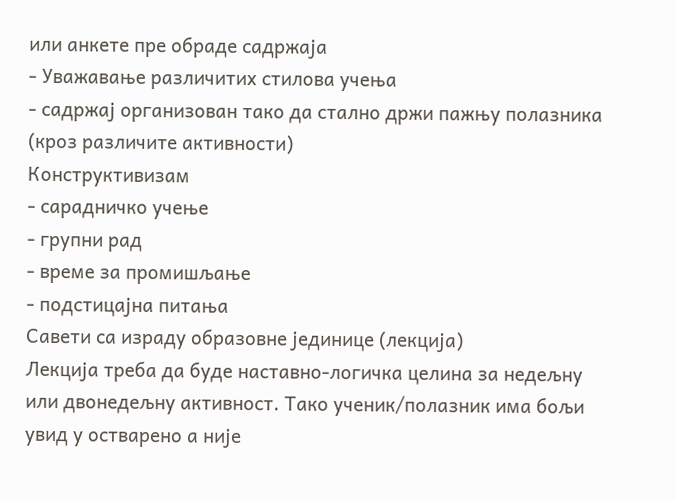или анкете пре обраде садржаја
- Уважавање различитих стилова учења
- садржај организован тако да стално држи пажњу полазника (кроз различите активности)
Конструктивизам
- сарадничко учење
- групни рад
- време за промишљање
- подстицајна питања
Савети са израду образовне јединице (лекција)
Лекција треба да буде наставно-логичка целина за недељну или двонедељну активност. Тако ученик/полазник има бољи увид у остварено а није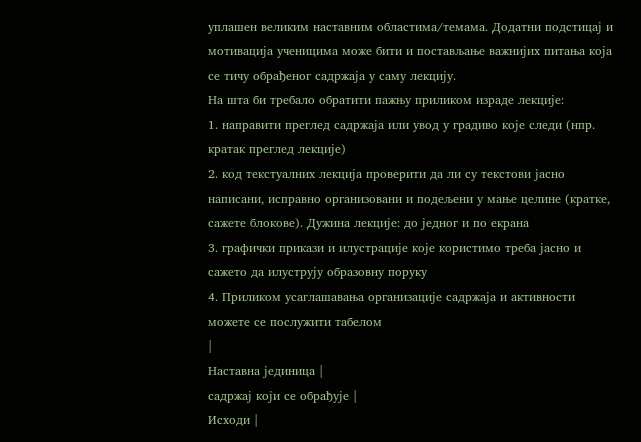уплашен великим наставним областима/темама. Додатни подстицај и мотивација ученицима може бити и постављање важнијих питања која се тичу обрађеног садржаја у саму лекцију.
На шта би требало обратити пажњу приликом израде лекције:
1. направити преглед садржаја или увод у градиво које следи (нпр. кратак преглед лекције)
2. код текстуалних лекција проверити да ли су текстови јасно написани, исправно организовани и подељени у мање целине (кратке, сажете блокове). Дужина лекције: до једног и по екрана
3. графички прикази и илустрације које користимо треба јасно и сажето да илуструју образовну поруку
4. Приликом усаглашавања организације садржаја и активности можете се послужити табелом
|
Наставна јединица |
садржај који се обрађује |
Исходи |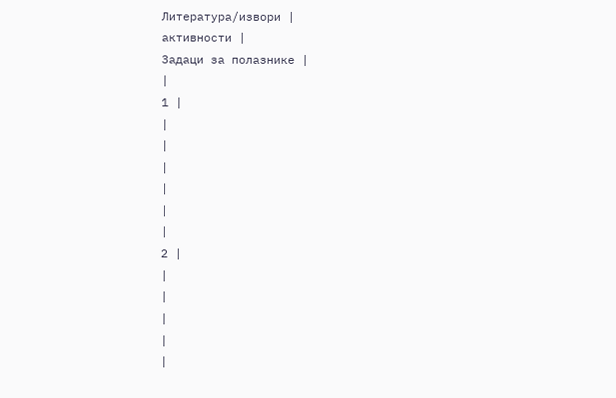Литература/извори |
активности |
Задаци за полазнике |
|
1 |
|
|
|
|
|
|
2 |
|
|
|
|
|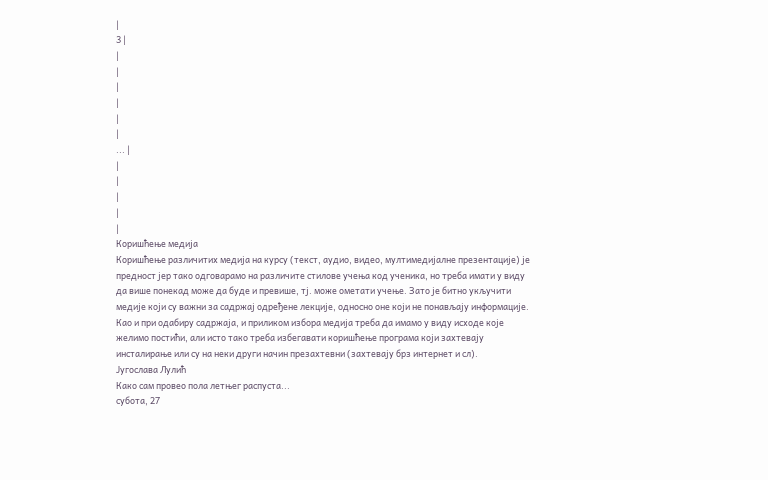|
3 |
|
|
|
|
|
|
... |
|
|
|
|
|
Коришћење медија
Коришћење различитих медија на курсу (текст, аудио, видео, мултимедијалне презентације) је предност јер тако одговарамо на различите стилове учења код ученика, но треба имати у виду да више понекад може да буде и превише, тј. може ометати учење. Зато је битно укључити медије који су важни за садржај одређене лекције, односно оне који не понављају информације.
Као и при одабиру садржаја, и приликом избора медија треба да имамо у виду исходе које желимо постићи, али исто тако треба избегавати коришћење програма који захтевају инсталирање или су на неки други начин презахтевни (захтевају брз интернет и сл).
Југослава Лулић
Како сам провео пола летњег распуста...
субота, 27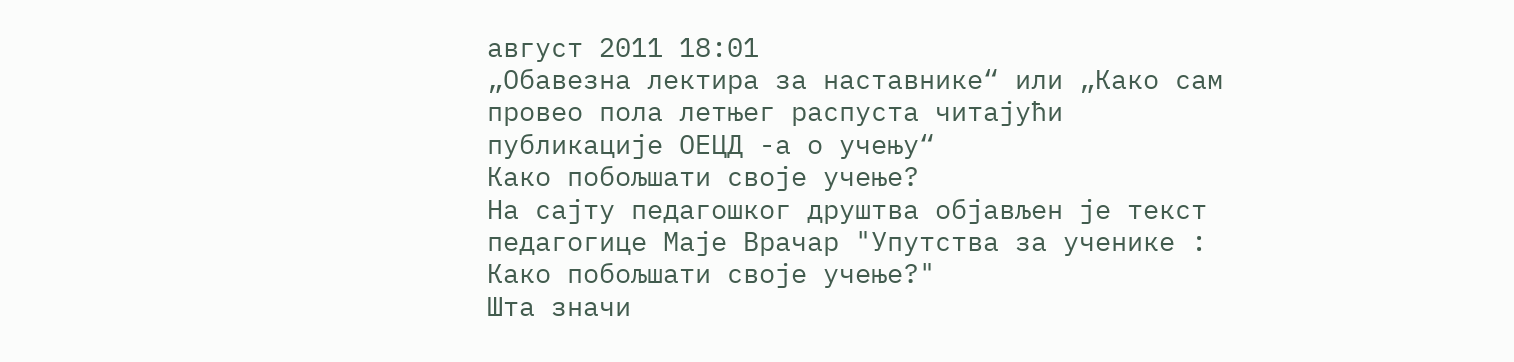август 2011 18:01
„Обавезна лектира за наставнике“ или „Како сам провео пола летњег распуста читајући публикације ОЕЦД -а о учењу“
Како побољшати своје учење?
На сајту педагошког друштва објављен је текст педагогице Маје Врачар "Упутства за ученике :
Како побољшати своје учење?"
Шта значи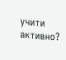учити активно?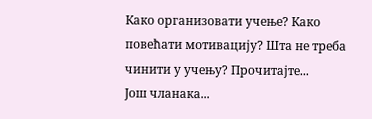Како организовати учење? Како повећати мотивацију? Шта не треба чинити у учењу? Прочитајте...
Још чланака...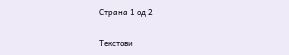Страна 1 од 2

Текстови